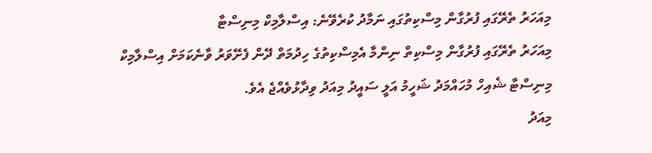މިއަހަރު ތެރޭގައި ފުރުގާން މިސްކިތުގައި ނަމާދު ކުރެވޭނެ: އިސްލާމިކް މިނިސްޓާ
މިއަހަރު ތެރޭގައި ފުރުގާން މިސްކިތް ނިންމާ އެމިސްކިތުގެ ހިދުމަތް ދޭން ފެށޭވަރު ވާނެކަމަށް އިސްލާމިކް މިނިސްޓާ ޝެއިހް މުހައްމަދު ޝަހީމު އަލީ ސައީދު މިއަދު ވިދާޅުވެއްޖެ އެވެ.
މިއަދު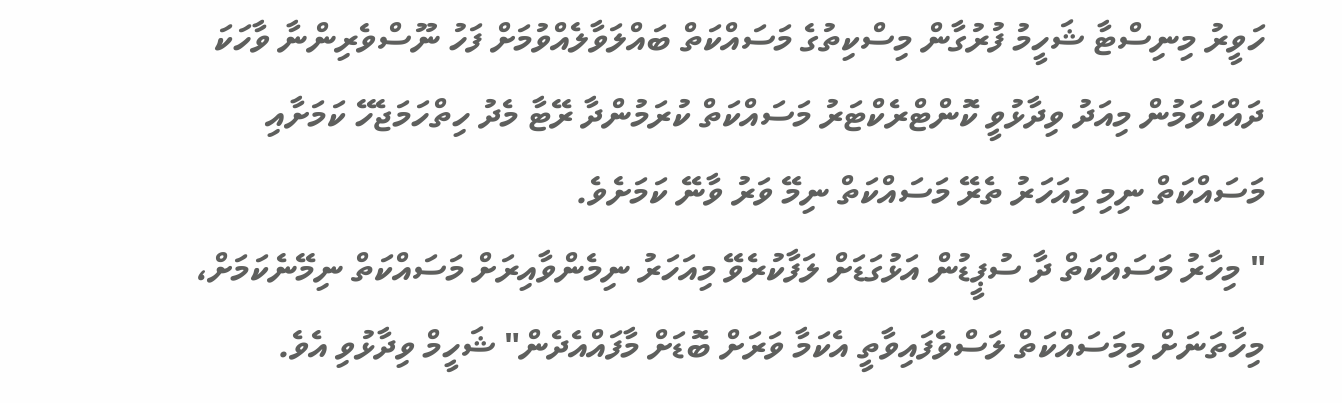ހަވީރު މިނިސްޓާ ޝަހީމު ފުރުގާން މިސްކިތުގެ މަސައްކަތް ބައްލަވާލެއްވުމަށް ފަހު ނޫސްވެރިންނާ ވާހަކަ ދައްކަވަމުން މިއަދު ވިދާޅުވީ ކޮންޓްރެކްޓަރު މަސައްކަތް ކުރަމުންދާ ރޭޓާ މެދު ހިތްހަމަޖެހޭ ކަމަށާއި މަސައްކަތް ނިމި މިއަހަރު ތެރޭ މަސައްކަތް ނިމޭ ވަރު ވާނޭ ކަމަށެވެ.
" މިހާރު މަސައްކަތް ދާ ސުޕީޑުން އަޅުގަޑަށް ލަފާކުރެވޭ މިއަހަރު ނިމެންވާއިރަށް މަސައްކަތް ނިމޭނެކަމަށް، މިހާތަނަށް މިމަސައްކަތް ލަސްވެފައިވާތީ އެކަމާ ވަރަށް ބޮޑަށް މާފައްއެދެން" ޝަހީމް ވިދާޅުވި އެވެ.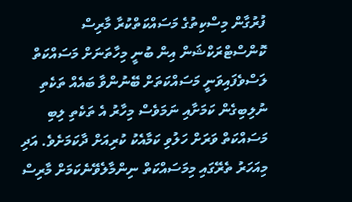ފުރުގާން މިސްކިތުގެ މަސައްކަތްކުރާ މާރިސް ކޮންސްޓްރަކްޝަން އިން ބުނީ މިހާތަނަށް މަސައްކަތް ލަސްވެފައިވަނީ މަސައްކަތަށް ބޭނުންވާ ބައެއް ތަކެތި ނުލިބިގެން ކަމަށާއި ނަމަވެސް މިހާރު އެ ތަކެތި ލިބި މަސައްކަތް ވަރަށް ހަލުވި ކަމާއެކު ކުރިއަށް ދާކަމަށެވެ. އަދި މިއަހަރު ތެރޭގައި މިމަސައްކަތް ނިންމާލެވޭނެކަމަށް މާރިސް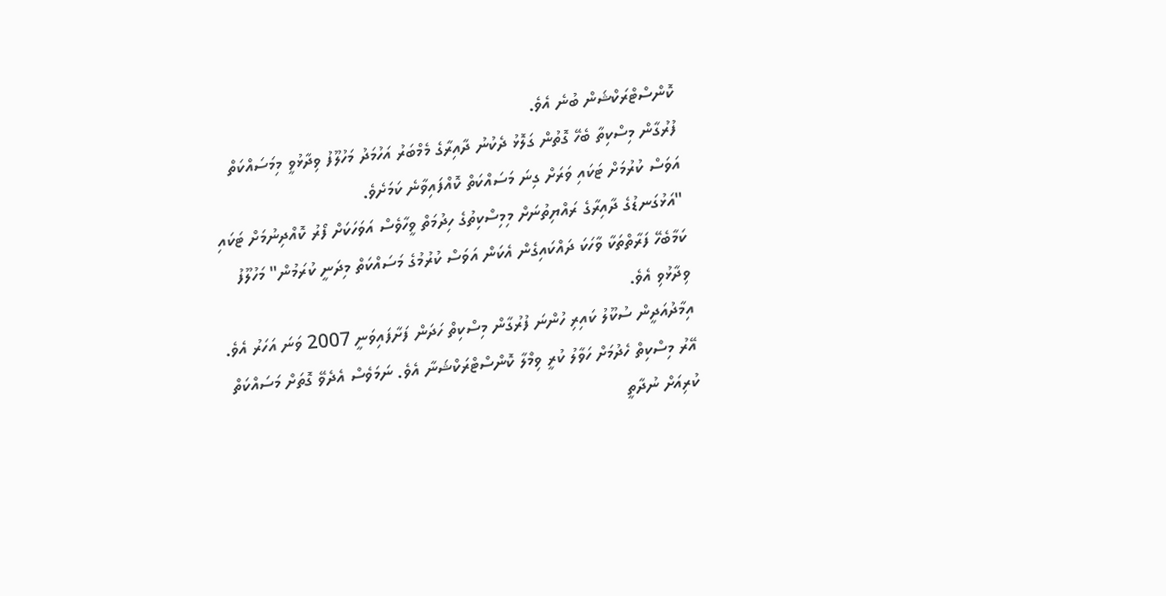ކޮންސްޓްރަކްޝަން ބުނެ އެވެ.
ފުރުގާން މިސްކިތާ ބެހޭ ގޮތުން ގަލޮޅު ދެކުނު ދާއިރާގެ މެމްބަރު އަހުމަދު މަހުލޫފު ވިދާޅުވީ މިމަސައްކަތް އަވަސް ކުރުމަށް ޓަކައި ވަރަށް ގިނަ މަސައްކަތް ކޮއްފައިވާނެ ކަމަށެވެ.
"އަޅުގަނޑުގެ ދާއިރާގެ ރައްޔިތުނަށް މިމިސްކިތުގެ ހިދުމަތް ވީހާވެސް އަވަހަކަށް ފޯރު ކޮއްދިނުމަށް ޓަކައި ކަމާބެހޭ ފަރާތްތަކާ ވާހަކަ ދައްކައިގެން އެކަން އަވަސް ކުރުމުގެ މަސައްކަތް މިދަނީ ކުރަމުން" މަހުލޫފު ވިދާޅުވި އެވެ.
އިމާދުއަދީން ސުކޫލު ކައިރި ހުންނަ ފުރުގާން މިސްކިތް ހަދަން ފަށާފައިވަނީ 2007 ވަނަ އަހަރު އެވެ. އޭރު މިސްކިތް ހެދުމަށް ހަވާލު ކުރީ ވިމްލާ ކޮންސްޓްރަކްޝަނާ އެވެ. ނަމަވެސް އެދެވޭ ގޮތަށް މަސައްކަތް ކުރިއަށް ނުދާތީ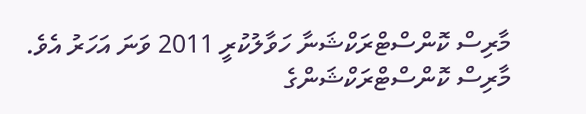މާރިސް ކޮންސްޓްރަކްޝަނާ ހަވާލުކުރީ 2011 ވަނަ އަހަރު އެވެ. މާރިސް ކޮންސްޓްރަކްޝަންގެ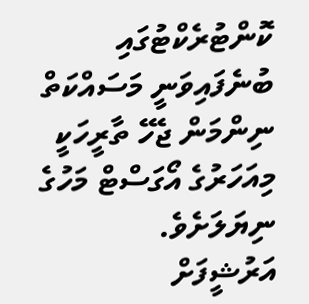ކޮންޓުރެކްޓުގައި ބުނެފައިވަނީ މަސައްކަތް ނިންމަން ޖެހޭ ތާރީހަކީ މިއަހަރުގެ އޯގަސްޓް މަހުގެ ނިޔަލަށެވެ.
އަރުޝީފަށް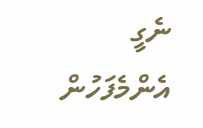ނެގީ
އެންމެފަހުން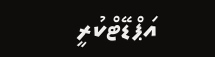އަޕްޑޭޓްކުރީ